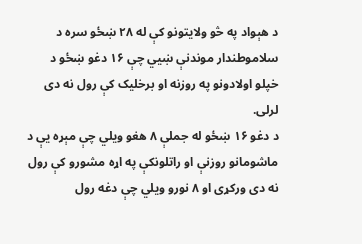د هېواد په څو ولایتونو کې له ۲۸ ښځو سره د سلاموطندار موندنې ښيي چې ۱۶ دغو ښځو د خپلو اولادونو په روزنه او برخلیک کې رول نه دی لرلی.
د دغو ۱۶ ښځو له جملې ۸ هغو ویلي چې مېړه یې د ماشومانو روزنې او راتلونکې په اړه مشورو کې رول نه دی ورکړی او ۸ نورو ویلي چې دغه رول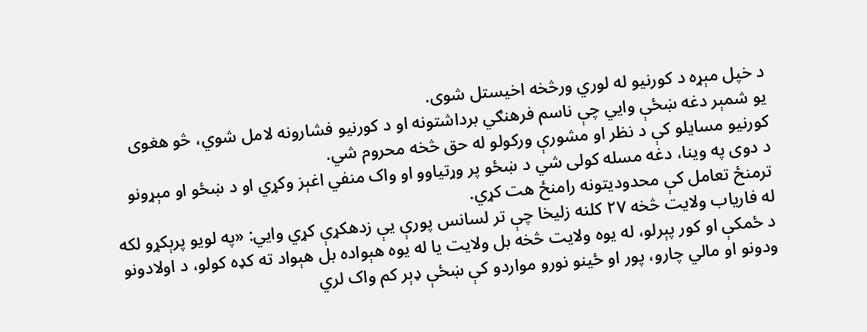د خپل مېړه د کورنیو له لوري ورڅخه اخیستل شوی.
یو شمېر دغه ښځې وايي چې ناسم فرهنګي برداشتونه او د کورنیو فشارونه لامل شوي، څو هغوی کورنیو مسایلو کې د نظر او مشورې ورکولو له حق څخه محروم شي.
د دوی په وینا، دغه مسله کولی شي د ښځو پر وړتیاوو او واک منفي اغېز وکړي او د ښځو او مېړونو ترمنځ تعامل کې محدودیتونه رامنځ هت کړي.
له فاریاب ولایت څخه ۲۷ کلنه زلیخا چې تر لسانس پورې یې زدهکړې کړي وايي: «په لويو پرېکړو لکه د ځمکې او کور پېرلو، له يوه ولايت څخه بل ولايت يا له يوه هېواده بل هېواد ته کډه کولو، د اولادونو ودونو او مالي چارو، پور او ځينو نورو مواردو کې ښځې ډېر کم واک لري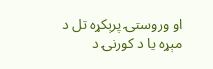او وروستۍ پرېکړه تل د مېړه يا د کورنۍ د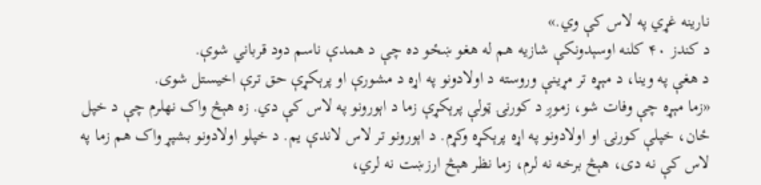نارينه غړي په لاس کې وي.»
د کندز ۴۰ کلنه اوسېدونکې شازيه هم له هغو ښځو ده چې د همدې ناسم دود قرباني شوې.
د هغې په وينا، د مېړه تر مړينې وروسته د اولادونو په اړه د مشورې او پرېکړې حق ترې اخيستل شوی.
«زما مېړه چې وفات شو، زموږ د کورنۍ ټولې پرېکړې زما د اېورونو په لاس کې دي. زه هېڅ واک نهلرم چې د خپل ځان، خپلې کورنۍ او اولادونو په اړه پرېکړه وکړم. د اېورونو تر لاس لاندې يم. د خپلو اولادونو بشپړ واک هم زما په لاس کې نه دی، هېڅ برخه نه لرم، زما نظر هېڅ ارزښت نه لري،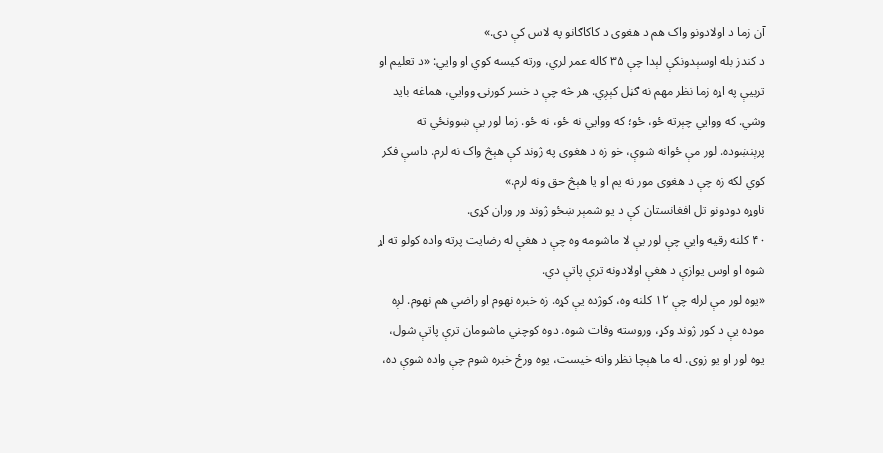آن زما د اولادونو واک هم د هغوی د کاکاګانو په لاس کې دی.»
د کندز بله اوسېدونکې لېدا چې ۳۵ کاله عمر لري، ورته کیسه کوي او وايي: «د تعليم او تربيې په اړه زما نظر مهم نه ګڼل کېږي. هر څه چې د خسر کورنۍ ووايي، هماغه بايد وشي. که ووايي چېرته ځو، ځو؛ که ووايي نه ځو، نه ځو. زما لور يې ښوونځي ته پرېنښوده. لور مې ځوانه شوې، خو زه د هغوی په ژوند کې هېڅ واک نه لرم. داسې فکر کوي لکه زه چې د هغوی مور نه يم او يا هېڅ حق ونه لرم.»
ناوړه دودونو تل افغانستان کې د یو شمېر ښځو ژوند ور وران کړی.
۴۰ کلنه رقیه وايي چې لور یې لا ماشومه وه چې د هغې له رضایت پرته واده کولو ته اړ شوه او اوس یوازې د هغې اولادونه ترې پاتې دي.
«یوه لور مې لرله چې ۱۲ کلنه وه، کوژده یې کړه. زه خبره نهوم او راضي هم نهوم. لږه موده یې د کور ژوند وکړ، وروسته وفات شوه. دوه کوچني ماشومان ترې پاتې شول، یوه لور او یو زوی. له ما هېچا نظر وانه خیست، یوه ورځ خبره شوم چې واده شوې ده،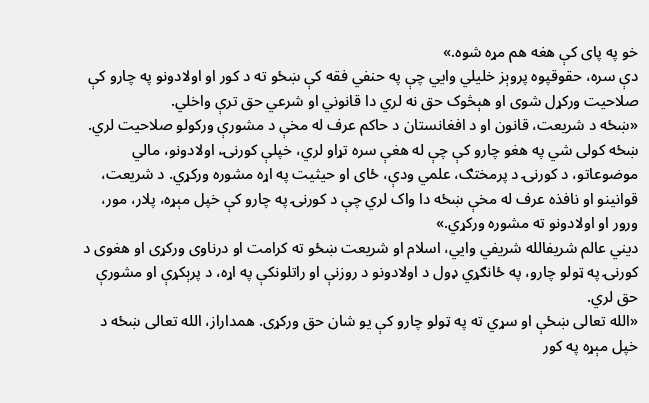خو په پای کې هغه هم مړه شوه.»
دې سره، حقوقپوه پروېز خلیلي وايي چې په حنفي فقه کې ښځو ته د کور او اولادونو په چارو کې صلاحیت ورکړل شوی او هېڅوک حق نه لري دا قانوني او شرعي حق ترې واخلي.
«ښځه د شریعت، قانون او د افغانستان د حاکم عرف له مخې د مشورې ورکولو صلاحیت لري. ښځه کولی شي په هغو چارو کې چې له هغې سره تړاو لري، خپلې کورنۍ، اولادونو، مالي موضوعاتو، د کورنۍ د پرمختګ، علمي ودې، ځای او حیثیت په اړه مشوره ورکړي. د شریعت، قوانینو او نافذه عرف له مخې ښځه دا واک لري چې د کورنۍ په چارو کې خپل مېړه، پلار، مور، ورور او اولادونو ته مشوره ورکړي.»
دیني عالم شریفالله شریفي وايي، اسلام او شریعت ښځو ته کرامت او درناوی ورکړی او هغوی د کورنۍ په ټولو چارو، په ځانګړي ډول د اولادونو د روزنې او راتلونکې په اړه، د پرېکړې او مشورې حق لري.
«الله تعالی ښځې او سړي ته په ټولو چارو کې یو شان حق ورکړی. همداراز، الله تعالی ښځه د خپل مېړه په کور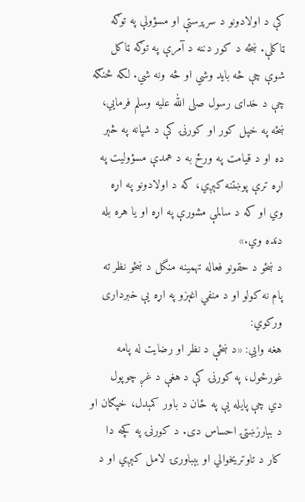کې د اولادونو د سرپرستې او مسؤولې په توګه ټاکلې. ښځه د کور دننه د آمرې په توګه ټاکل شوې چې څه باید وشي او څه ونه شي. لکه څنګه چې د خدای رسول صلى الله عليه وسلم فرمایي، ښځه په خپل کور او کورنۍ کې د شپانه په څېر ده او د قیامت په ورځ به د همدې مسؤولیت په اړه ترې پوښتنه کېږي، که د اولادونو په اړه وي او که د سالمې مشورې په اړه او یا هره بله دنده وي.»
د ښځو د حقونو فعاله تهمینه منگل د ښځو نظر ته پام نه کولو او د منفي اغېزو په اړه یې خبرداری ورکوي:
هغه وايي: «د ښځې د نظر او رضایت له پامه غورځول، په کورنۍ کې د هغې د غږ چوپول دي چې پایله یې په ځان د باور کمېدل، خپګان او د بېارزښتۍ احساس دی. د کورنۍ په کچه دا کار د تاوتریخوالي او بېباورۍ لامل کېږي او د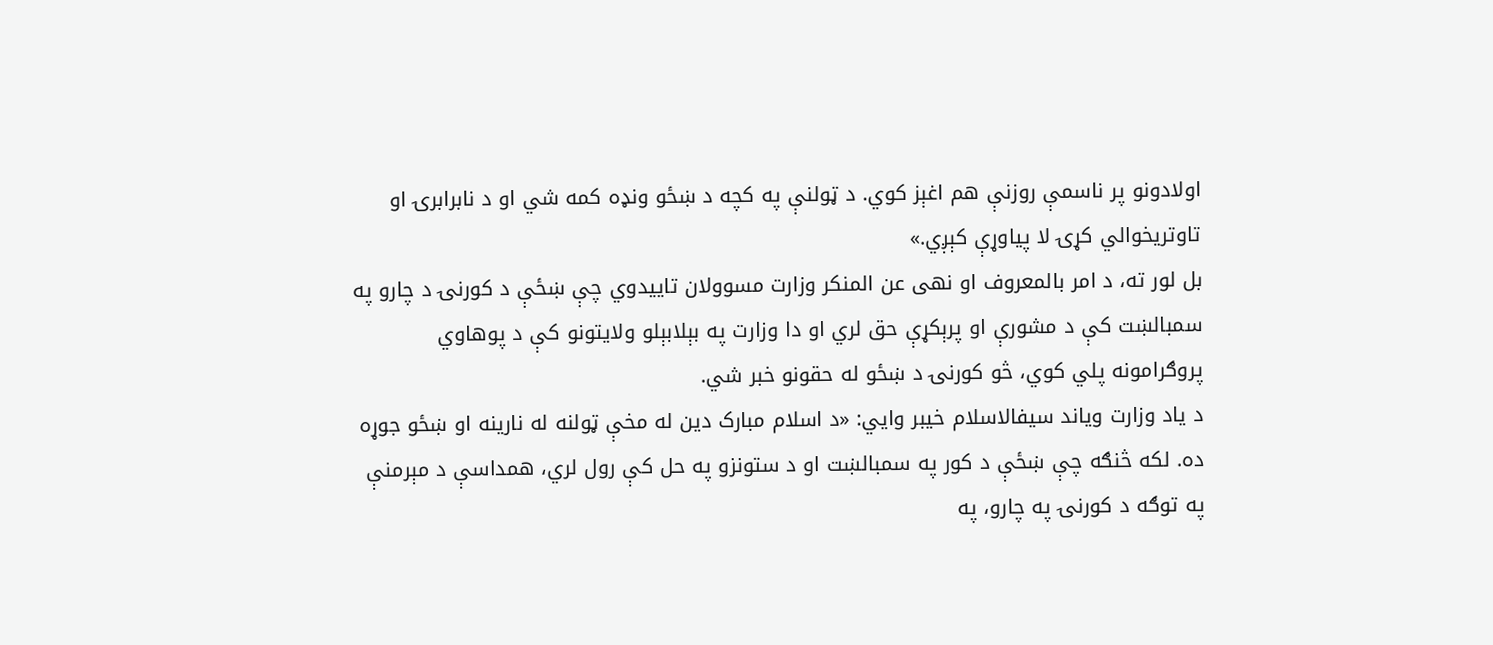اولادونو پر ناسمې روزنې هم اغېز کوي. د ټولنې په کچه د ښځو ونډه کمه شي او د نابرابرۍ او تاوتریخوالي کړۍ لا پیاوړې کېږي.»
بل لور ته، د امر بالمعروف او نهی عن المنکر وزارت مسوولان تاییدوي چې ښځې د کورنۍ د چارو په سمبالښت کې د مشورې او پرېکړې حق لري او دا وزارت په بېلابېلو ولایتونو کې د پوهاوي پروګرامونه پلي کوي، څو کورنۍ د ښځو له حقونو خبر شي.
د یاد وزارت ویاند سیفالاسلام خیبر وايي: «د اسلام مبارک دین له مخې ټولنه له نارینه او ښځو جوړه ده. لکه څنګه چې ښځې د کور په سمبالښت او د ستونزو په حل کې رول لري، همداسې د مېرمنې په توګه د کورنۍ په چارو، په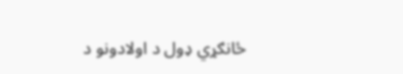ځانګړي ډول د اولادونو د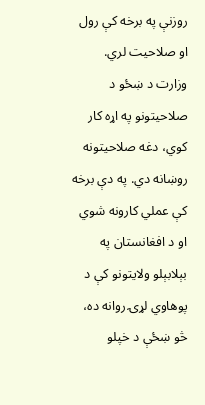روزنې په برخه کې رول او صلاحیت لري. وزارت د ښځو د صلاحیتونو په اړه کار کوي، دغه صلاحیتونه روښانه دي. په دې برخه کې عملي کارونه شوي او د افغانستان په بېلابېلو ولایتونو کې د پوهاوي لړۍ روانه ده، څو ښځې د خپلو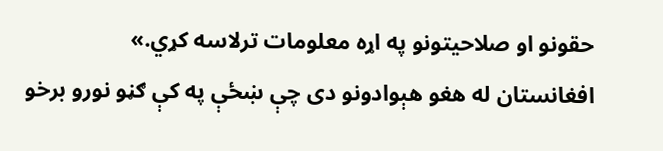حقونو او صلاحیتونو په اړه معلومات ترلاسه کړي.»
افغانستان له هغو هېوادونو دی چې ښځې په کې ګڼو نورو برخو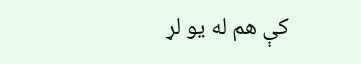کې هم له یو لړ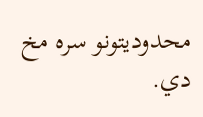محدودیتونو سره مخ دي.